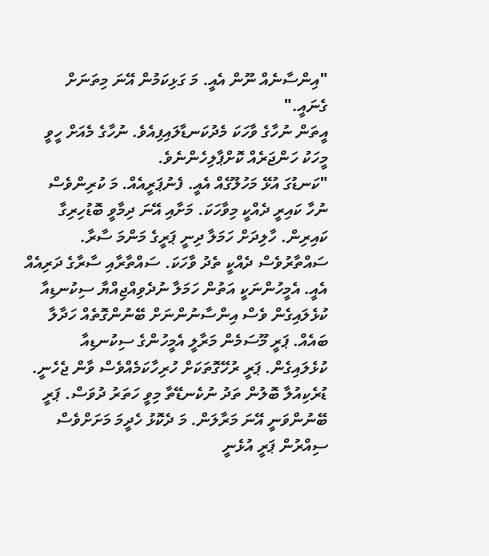"އިންސާނެއް ނޫން އެއީ. މަ ގަޅިކަމުން އޭނަ މިތަނަށް ގެނައީ."
އީތަން ނުހާގެ ވާހަކަ މެދުކަނޑާލައިފިއެވެ. ނުހާގެ މެއަށް ހީވީ މީހަކު ހަންޖަރެއް ކޮށްޕާލިހެންނެވެ.
"ކަނޑުގަ އުޅޭ މަހުލޫގެއް އެއީ. ފެނުޕަރީއެއް. މަ ކުރިންވެސް ނުހާ ކައިރީ ދެއްކީ މިވާހަކަ. މަށާއި އޭނަ ދިމާވީ ބޮޑުހިރިގާ ކައިރިން. ހާލިދަށް ހަމަލާ ދިނީ ޕަރީގެ މަންމަ ސާރާ. ސައްތާރުވެސް ދެއްކީ ތެދު ވާހަކަ. ސައްތާރާއި ސާރާގެ ދަރިއެއް އެއީ. އެމީހުންނަކީ އަތުން ހަމަލާ ނުދެވިއްޖިއްޔާ ސިކުނޑިއާ ކުޅެލައިގެން ވެސް އިންސާނުންނަށް ބޭނުންގޮތެއް ހަދާލާ ބައެއް. ޕަރީ މޫސަމެން މަރާލީ އެމީހުންގެ ސިކުނޑިއާ ކުޅެލައިގެން. ޕަރީ ރުހޭގޮތަކަށް ހުރިހާކަމެއްވެސް ވާން ޖެހެނީ. ޑުރެކިއުލާ ބޮލުން ތަދު ނުކެނޑޭތާ މިވީ ހަތަރު ދުވަސް. ޕަރީ ބޭނުންވަނީ އޭނަ މަރާލަން. މަ ދެކޮޅު ހެދީމަ މަށަށްވެސް ސިއްރުން ޕަރީ އުޅެނީ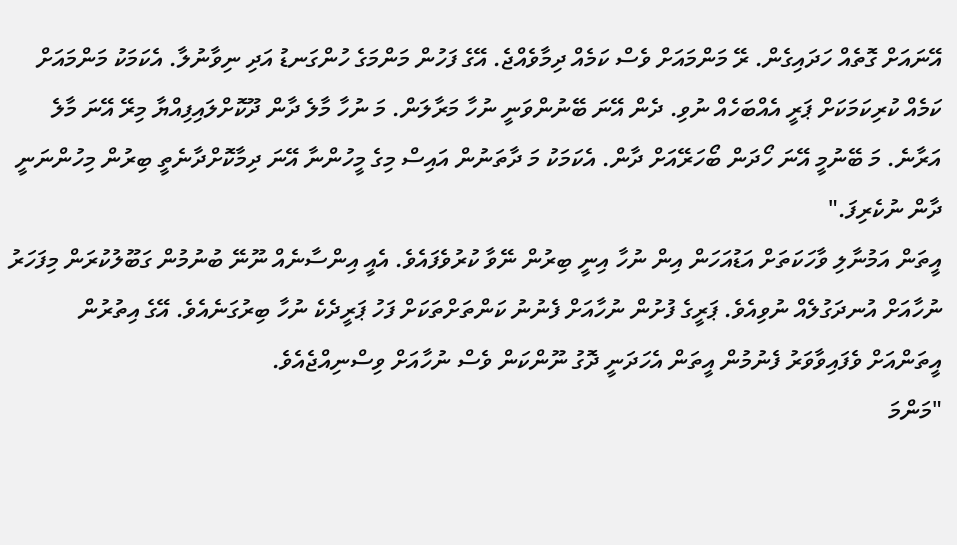އޭނައަށް ގޮތެއް ހަދައިގެން. ރޭ މަންމައަށް ވެސް ކަމެއް ދިމާވެއްޖެ. އޭގެ ފަހުން މަންމަގެ ހުންގަނޑު އަދި ނިވާނުލާ. އެކަމަކު މަންމައަށް ކަމެއް ކުރިކަމަކަށް ޕަރީ އެއްބަހެއް ނުވި. ދެން އޭނަ ބޭނުންވަނީ ނުހާ މަރާލަން. މަ ނުހާ މާލެ ދާން ދޫކޮށްލައިފިއްޔާ މިރޭ އޭނަ މާލެ އަރާނެ. މަ ބޭނުމީ އޭނަ ހޯދަން ބޯހަރޭއަށް ދާން. އެކަމަކު މަ ދާތަނުން އައިސް މިގެ މީހުންނާ އޭނަ ދިމާކޮށްދާނެތީ ބިރުން މިހުންނަނީ ދާން ނުކެރިފަ."
އީތަން އަމުނާލި ވާހަކަތަށް އަޑުއަހަން އިން ނުހާ އިނީ ބިރުން ނޭވާ ކުރުވެފައެވެ. އެއީ އިންސާނެއް ނޫނޭ ބުނުމުން ގަބޫލުކުރަން މިފަހަރު ނުހާއަށް އުނދަގުލެއް ނުވިއެވެ. ޕަރީގެ ފުށުން ނުހާއަށް ފެނުނު ކަންތަށްތަކަށް ފަހު ޕަރީދެކެ ނުހާ ބިރުގަނެއެވެ. އޭގެ އިތުރުން އީތަންއަށް ވެފައިވާވަރު ފެނުމުން އީތަން އެހަދަނީ ދޮގު ނޫންކަން ވެސް ނުހާއަށް ވިސްނިއްޖެއެވެ.
"މަންމަ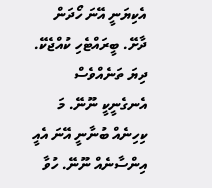އެކިޔަނީ އޭނަ ހޯދަން ދާށޭ. ބީރައްޓެހި ކުއްޖެކޭ. ދިޔަ ތަނެއްވެސް އެނގެނީކީ ނޫނޭ. މަ ކިހިނެއް ބުނާނީ އޭނަ އެއީ އިންސާނެއް ނޫނޭ. ހުވާ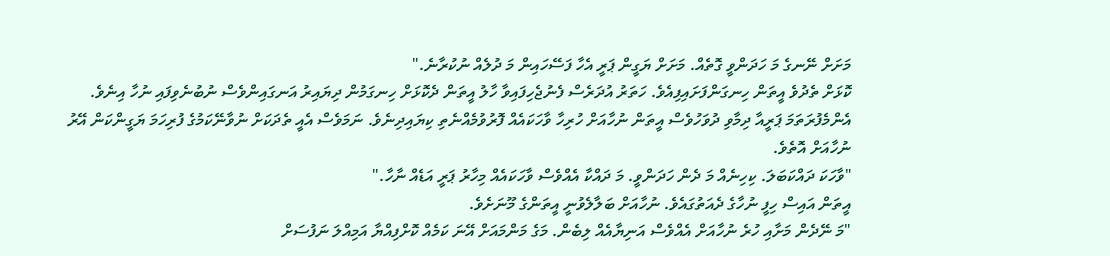މަށަށް ނޭނގެ މަ ހަދަންވީ ގޮތެއް. މަށަށް ޔަގީން ޕަރީ އެހާ ފަސޭހައިން މަ ދުލެއް ނުކުރާނެ."
ކޮޅަށް ތެދުވެ އީތަން ހިނގަންފަށައިފިއެވެ. ހަތަރު އުދަރެސް ފެނުޖެހިފައިވާ ހާލު އީތަން ދެކޮޅަށް ހިނގަމުން ދިޔައިރު އަނގައިންވެސް ނުބުނެވިފައި ނުހާ އިނެވެ. އެންމެފުރަތަމަ ޕަރީއާ ދިމާވި ދުވަހުވެސް އީތަން ނުހާއަށް ހުރިހާ ވާހަކައެއް ފޮރުވުމެއްނެތި ކިޔައިދިނެވެ. ނަމަވެސް އެއީ ތެދަކަށް ނުވާނޭކަމުގެ ފުރިހަމަ ޔަގީންކަން އޭރު ނުހާއަށް އޮތެވެ.
"ވާހަކަ ދައްކަބަލަ. ކިހިނެއް މަ ދެން ހަދަންވީ. މަ ދައްކާ އެއްވެސް ވާހަކައެއް މިހާރު ޕަރީ އަޑެއް ނާހާ."
އީތަން އައިސް ހިފީ ނުހާގެ ދެއަތުގައެވެ. ނުހާއަށް ބަލާލެވުނީ އީތަންގެ މޫނަށެވެ.
"މަ ނޭދެން މަށާއި ހުރެ ނުހާއަށް އެއްވެސް އަނިޔާއެއް ލިބެން. މަގެ މަންމައަށް އޭނަ ކަމެއް ކޮށްފިއްޔާ އަމިއްލަ ނަފުސަށް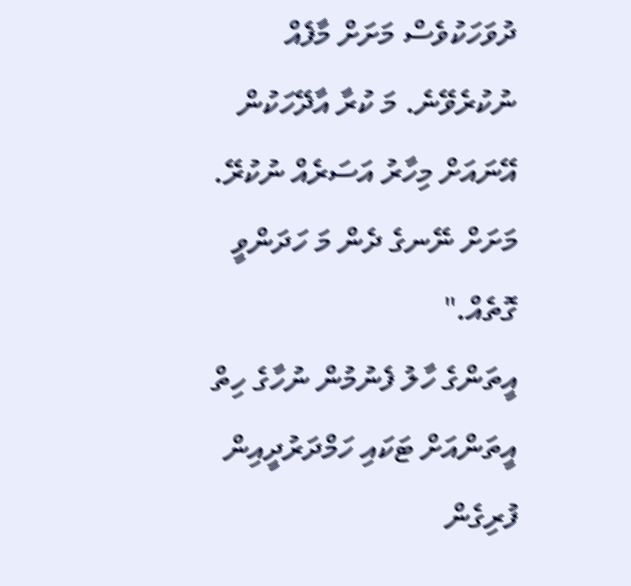ދުވަހަކުވެސް މަށަށް މާފެއް ނުކުރެވޭނެ. މަ ކުރާ އާދޭހަކުން އޭނައަށް މިހާރު އަސަރެއް ނުކުރޭ. މަށަށް ނޭނގެ ދެން މަ ހަދަންވީ ގޮތެއް."
އީތަންގެ ހާލު ފެނުމުން ނުހާގެ ހިތް އީތަންއަށް ޓަކައި ހަމްދަރުދީއިން ފުރިގެން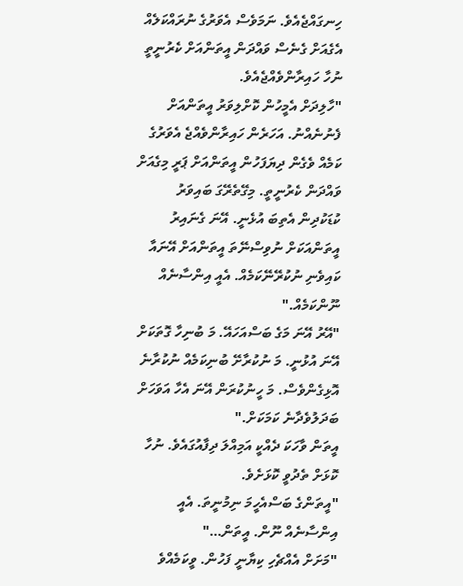ހިނގައްޖެއެވެ. ނަމަވެސް އެވަރުގެ ނުރައްކަލެއް އެގެއަށް ގެނެސް ވައްދަން އީތަންއަށް ކެރުނީތީ ނުހާ ހައިރާންވެއްޖެއެވެ.
"ހާލިދަށް އެމީހުން ކޮށްލިވަރު އީތަންއަށް ފެނުނެއްނު. އަހަރެން ހައިރާންވެއްޖެ އެވަރުގެ ކަމެއް ވެގެން ދިޔަފަހުން އީތަންއަށް ޕަރީ މިގެއަށް ވައްދަން ކެރުނީތީ. މިގޭތެރޭގަ ބައިވަރު ކުޑަކުދިން އެތިބަ އުޅެނީ. އޭނަ ގެނައިރު އީތަންއަކަށް ނުވިސްނޭތަ އީތަންއަށް އޭނައާ ކައިވެނި ނުކުރޭނޭކަމެއް. އެއީ އިންސާނެއް ނޫންކަމެއް."
"އޭރު އޭނަ މަގެ ބަސްއަހައޭ. މަ ބުނިހާ ގޮތަކަށް އޭނަ އުޅުނީ. މަ ނުކުރާށޭ ބުނިކަމެއް ނުކުރާނެ އޮޅިގެންވެސް. މަ ހީނުކުރަން އޭނަ އެހާ އަވަހަށް ބަދަލުވެދާނެ ކަމަކަށް."
އީތަން ވާހަކަ ދެއްކީ އަމިއްލަ ދިފާއުގައެވެ. ނުހާ ކޮޅަށް ތެދުވީ ކޮޅަށެވެ.
"އީތަންގެ ބަސްއެހީމަ ނިމުނީތަ. އެއީ އިންސާނެއް ނޫން. އީތަން…"
"މަށަށް އެއްޗެހި ކިޔާނީ ފަހުން. ވީކަމެއްވެ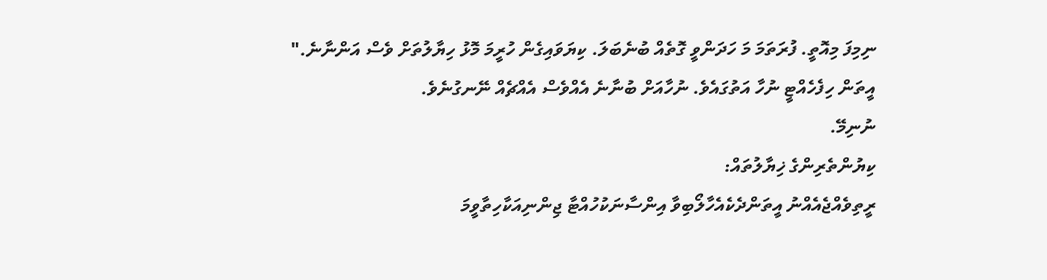ނިމިފަ މިއޮތީ. ފުރަތަމަ މަ ހަދަންވީ ގޮތެއް ބުނެބަލަ. ކިޔަވައިގެން ހުރީމަ މޮޅު ހިޔާލުތަށް ވެސް އަންނާނެ."
އީތަން ހިފެހެއްޓީ ނުހާ އަތުގައެވެ. ނުހާއަށް ބުނާނެ އެއްވެސް އެއްޗެއް ނޭނގުނެވެ.
ނުނިމޭ.
ކިޔުންތެރިންގެ ޚިޔާލުތައް:
ރީތިވެއްޖެއެއްނު އީތަންދެކެއެހާލޯބިވާ އިންސާނަކުހުއްޓާ ޖިންނިއަކާހިތާވީމަ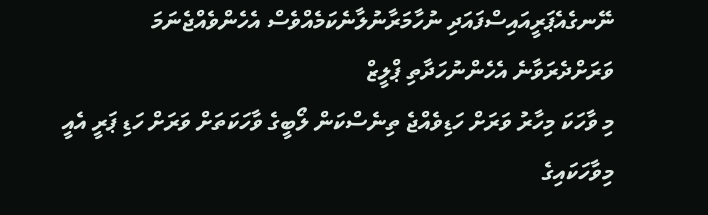ނޭނގެއެޕަރީއައިސްފައަދި ނުހާމަރާނުލާނެކަމެއްވެސް އެހެންވެއްޖެނަމަ
ވަރަށްދެރަވާނެ އެހެންނުހަދާތި ޕްލީޒް
މި ވާހަކަ މިހާރު ވަރަށް ހަޑިވެއްޖެ ތިނެސްކަން ލޯބީގެ ވާހަކަތަށް ވަރަށް ހަޑި ޕަރީ އެއީ މިވާހަކައިގެ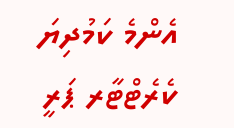އެންމެ ކަމުދިޔަ ކެރެޓްޓާރ ޕަރީ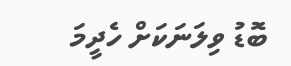ބޮޑު ވިލަނަކަށް ހެދީމަ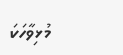މުޅިވާހަކަ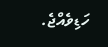ހަޑިވެއްޖެ.